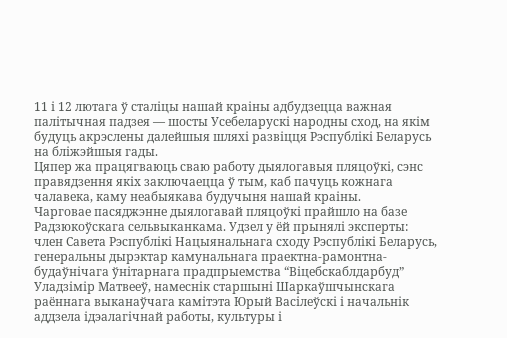11 і 12 лютага ў сталіцы нашай краіны адбудзецца важная палітычная падзея — шосты Усебеларускі народны сход, на якім будуць акрэслены далейшыя шляхі развіцця Рэспублікі Беларусь на бліжэйшыя гады.
Цяпер жа працягваюць сваю работу дыялогавыя пляцоўкі, сэнс правядзення якіх заключаецца ў тым, каб пачуць кожнага чалавека, каму неабыякава будучыня нашай краіны.
Чарговае пасяджэнне дыялогавай пляцоўкі прайшло на базе Радзюкоўскага сельвыканкама. Удзел у ёй прынялі эксперты: член Савета Рэспублікі Нацыянальнага сходу Рэспублікі Беларусь, генеральны дырэктар камунальнага праектна-рамонтна-будаўнічага ўнітарнага прадпрыемства “Віцебскаблдарбуд” Уладзімір Матвееў, намеснік старшыні Шаркаўшчынскага раённага выканаўчага камітэта Юрый Васілеўскі і начальнік аддзела ідэалагічнай работы, культуры і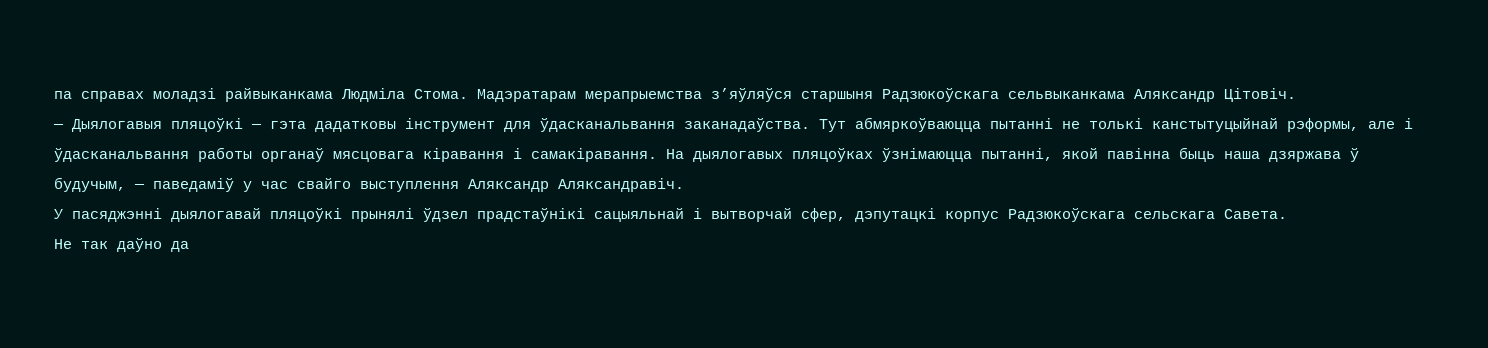па справах моладзі райвыканкама Людміла Стома. Мадэратарам мерапрыемства з’яўляўся старшыня Радзюкоўскага сельвыканкама Аляксандр Цітовіч.
— Дыялогавыя пляцоўкі — гэта дадатковы інструмент для ўдасканальвання заканадаўства. Тут абмяркоўваюцца пытанні не толькі канстытуцыйнай рэформы, але і ўдасканальвання работы органаў мясцовага кіравання і самакіравання. На дыялогавых пляцоўках ўзнімаюцца пытанні, якой павінна быць наша дзяржава ў будучым, — паведаміў у час свайго выступлення Аляксандр Аляксандравіч.
У пасяджэнні дыялогавай пляцоўкі прынялі ўдзел прадстаўнікі сацыяльнай і вытворчай сфер, дэпутацкі корпус Радзюкоўскага сельскага Савета.
Не так даўно да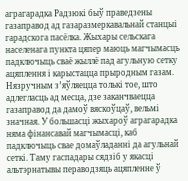аграгарадка Радзюкі быў праведзены газаправод ад газаразмеркавальнай станцыі гарадскога пасёлка. Жыхары сельскага населенага пункта цяпер маюць магчымасць падключыць сваё жыллё пад агульную сетку ацяплення і карыстацца прыродным газам. Нязручным з’яўляецца толькі тое, што адлегласць ад месца, дзе заканчваецца газаправод да дамоў вяскоўцаў, вельмі значная. У большасці жыхароў аграгарадка няма фінансавай магчымасці, каб падключыць свае домаўладанні да агульнай сеткі. Таму гаспадары сядзіб у якасці альтэрнатывы пераводзяць ацяпленне ў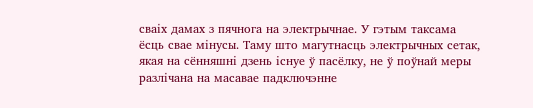сваіх дамах з пячнога на электрычнае. У гэтым таксама ёсць свае мінусы. Таму што магутнасць электрычных сетак, якая на сённяшні дзень існуе ў пасёлку, не ў поўнай меры разлічана на масавае падключэнне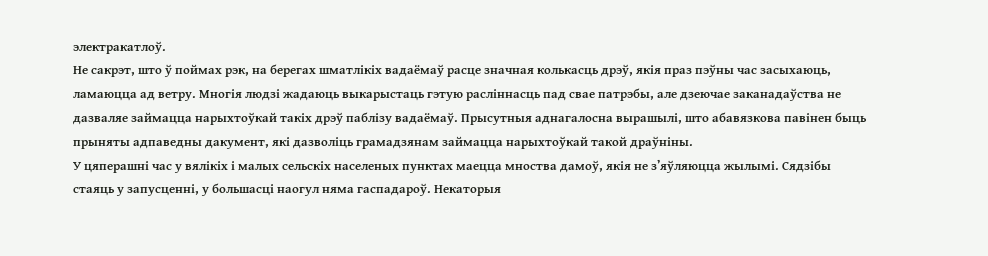электракатлоў.
Не сакрэт, што ў поймах рэк, на берегах шматлікіх вадаёмаў расце значная колькасць дрэў, якія праз пэўны час засыхаюць, ламаюцца ад ветру. Многія людзі жадаюць выкарыстаць гэтую расліннасць пад свае патрэбы, але дзеючае заканадаўства не дазваляе займацца нарыхтоўкай такіх дрэў паблізу вадаёмаў. Прысутныя аднагалосна вырашылі, што абавязкова павінен быць прыняты адпаведны дакумент, які дазволіць грамадзянам займацца нарыхтоўкай такой драўніны.
У цяперашні час у вялікіх і малых сельскіх населеных пунктах маецца мноства дамоў, якія не з’яўляюцца жылымі. Сядзібы стаяць у запусценні, у большасці наогул няма гаспадароў. Некаторыя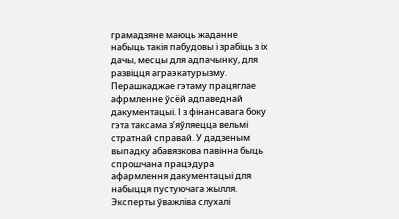грамадзяне маюць жаданне набыць такія пабудовы і зрабіць з іх дачы, месцы для адпачынку, для развіцця аграэкатурызму. Перашкаджае гэтаму працяглае афрмленне ўсёй адпаведнай дакументацыі. І з фінансавага боку гэта таксама з’яўляецца вельмі стратнай справай. У дадзеным выпадку абавязкова павінна быць спрошчана працэдура афармлення дакументацыі для набыцця пустуючага жылля.
Эксперты ўважліва слухалі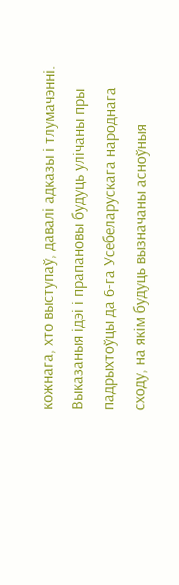кожнага, хто выступаў, давалі адказы і тлумачэнні. Выказаныя ідэі і прапановы будуць улічаны пры падрыхтоўцы да 6-га Усебеларускага народнага сходу, на якім будуць вызначаны асноўныя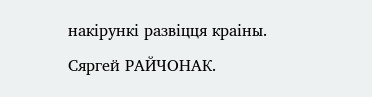накірункі развіцця краіны.
Сяргей РАЙЧОНАК.